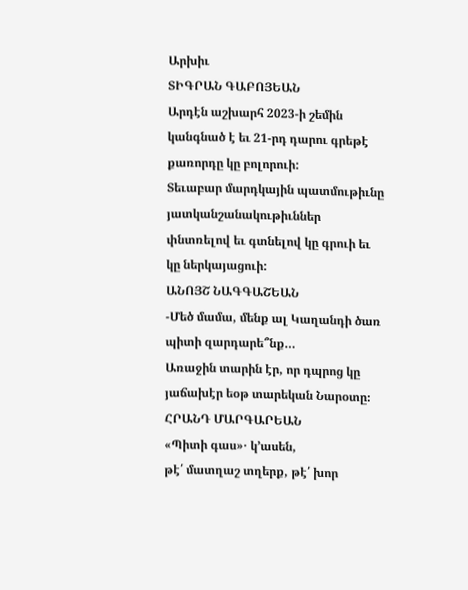Արխիւ
ՏԻԳՐԱՆ ԳԱԲՈՅԵԱՆ
Արդէն աշխարհ 2023-ի շեմին կանգնած է եւ 21-րդ դարու գրեթէ քառորդը կը բոլորուի:
Տեւաբար մարդկային պատմութիւնը յատկանշանակութիւններ փնտռելով եւ գտնելով կը գրուի եւ կը ներկայացուի:
ԱՆՈՅՇ ՆԱԳԳԱՇԵԱՆ
-Մեծ մամա, մենք ալ Կաղանդի ծառ պիտի զարդարե՞նք…
Առաջին տարին էր, որ դպրոց կը յաճախէր եօթ տարեկան Նարօտը։
ՀՐԱՆԴ ՄԱՐԳԱՐԵԱՆ
«Պիտի գաս»․ կ՚ասեն,
թէ՛ մատղաշ տղերք, թէ՛ խոր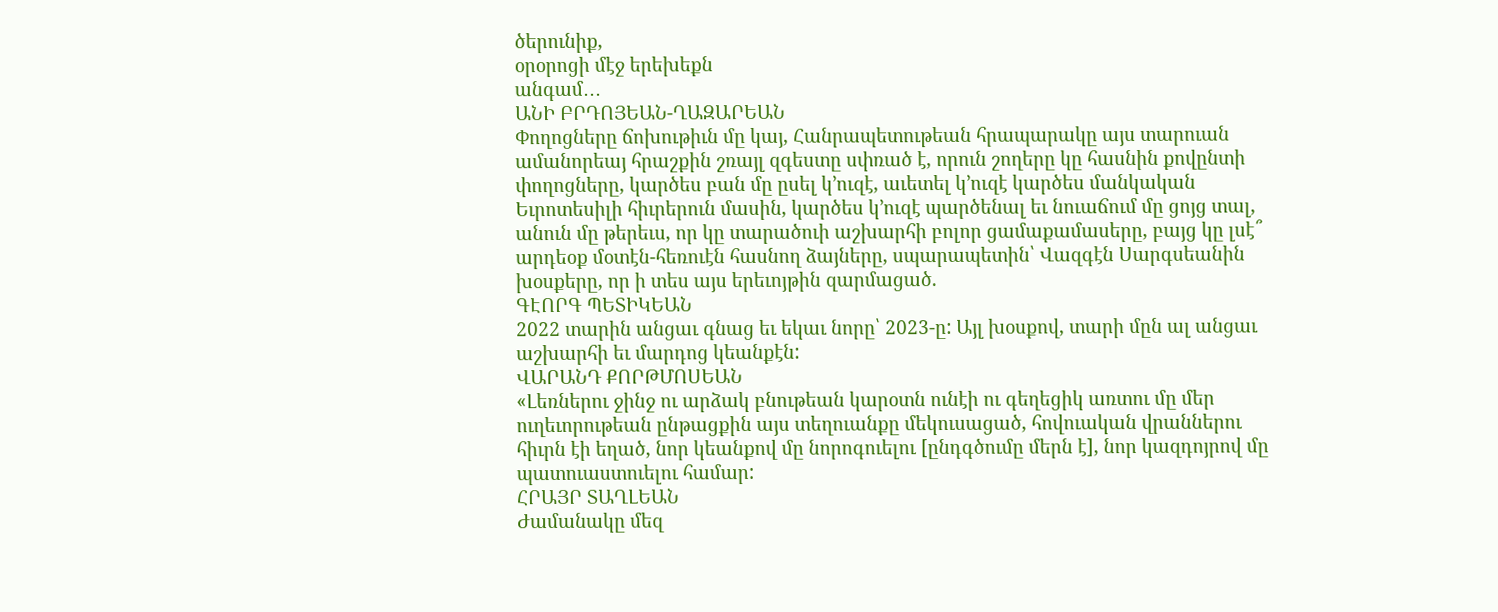ծերունիք,
օրօրոցի մէջ երեխեքն
անգամ․․․
ԱՆԻ ԲՐԴՈՅԵԱՆ-ՂԱԶԱՐԵԱՆ
Փողոցները ճոխութիւն մը կայ, Հանրապետութեան հրապարակը այս տարուան ամանորեայ հրաշքին շռայլ զգեստը սփռած է, որուն շողերը կը հասնին քովընտի փողոցները, կարծես բան մը ըսել կ՚ուզէ, աւետել կ՚ուզէ կարծես մանկական Եւրոտեսիլի հիւրերուն մասին, կարծես կ՚ուզէ պարծենալ եւ նուաճում մը ցոյց տալ, անուն մը թերեւս, որ կը տարածուի աշխարհի բոլոր ցամաքամասերը, բայց կը լսէ՞ արդեօք մօտէն-հեռուէն հասնող ձայները, սպարապետին՝ Վազգէն Սարգսեանին խօսքերը, որ ի տես այս երեւոյթին զարմացած.
ԳԷՈՐԳ ՊԵՏԻԿԵԱՆ
2022 տարին անցաւ գնաց եւ եկաւ նորը՝ 2023-ը: Այլ խօսքով, տարի մըն ալ անցաւ աշխարհի եւ մարդոց կեանքէն:
ՎԱՐԱՆԴ ՔՈՐԹՄՈՍԵԱՆ
«Լեռներու ջինջ ու արձակ բնութեան կարօտն ունէի ու գեղեցիկ առտու մը մեր ուղեւորութեան ընթացքին այս տեղուանքը մեկուսացած, հովուական վրաններու հիւրն էի եղած, նոր կեանքով մը նորոգուելու [ընդգծումը մերն է], նոր կազդոյրով մը պատուաստուելու համար:
ՀՐԱՅՐ ՏԱՂԼԵԱՆ
Ժամանակը մեզ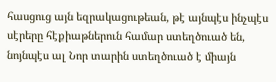հասցուց այն եզրակացութեան, թէ այնպէս ինչպէս սէրերը հէքիաթներուն համար ստեղծուած են, նոյնպէս ալ Նոր տարին ստեղծուած է միայն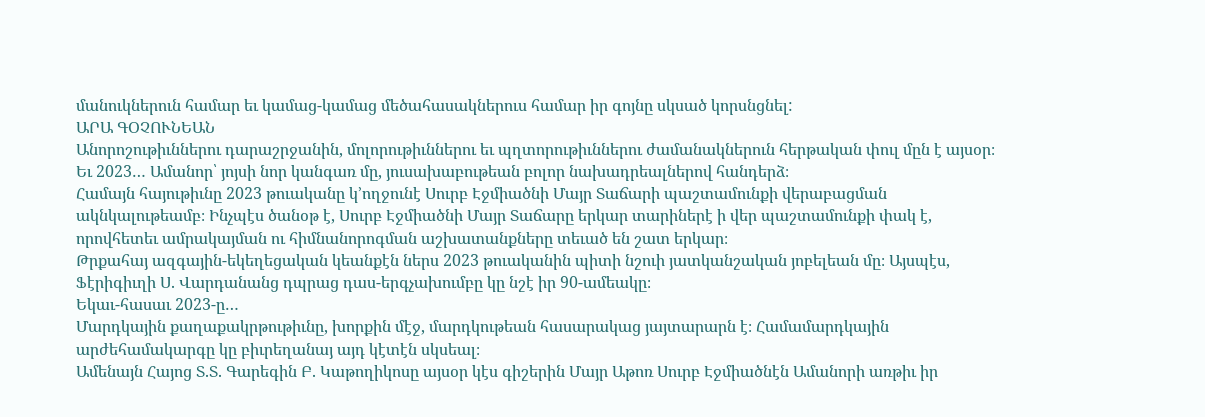մանուկներուն համար եւ կամաց-կամաց մեծահասակներուս համար իր գոյնը սկսած կորսնցնել:
ԱՐԱ ԳՕՉՈՒՆԵԱՆ
Անորոշութիւններու դարաշրջանին, մոլորութիւններու եւ պղտորութիւններու ժամանակներուն հերթական փուլ մըն է այսօր։ Եւ 2023… Ամանոր՝ յոյսի նոր կանգառ մը, յուսախաբութեան բոլոր նախադրեալներով հանդերձ։
Համայն հայութիւնը 2023 թուականը կ՚ողջունէ Սուրբ Էջմիածնի Մայր Տաճարի պաշտամունքի վերաբացման ակնկալութեամբ։ Ինչպէս ծանօթ է, Սուրբ Էջմիածնի Մայր Տաճարը երկար տարիներէ ի վեր պաշտամունքի փակ է, որովհետեւ ամրակայման ու հիմնանորոգման աշխատանքները տեւած են շատ երկար։
Թրքահայ ազգային-եկեղեցական կեանքէն ներս 2023 թուականին պիտի նշուի յատկանշական յոբելեան մը։ Այսպէս, Ֆէրիգիւղի Ս. Վարդանանց դպրաց դաս-երգչախումբը կը նշէ իր 90-ամեակը։
Եկաւ-հասաւ 2023-ը…
Մարդկային քաղաքակրթութիւնը, խորքին մէջ, մարդկութեան հասարակաց յայտարարն է։ Համամարդկային արժեհամակարգը կը բիւրեղանայ այդ կէտէն սկսեալ։
Ամենայն Հայոց Տ.Տ. Գարեգին Բ. Կաթողիկոսը այսօր կէս գիշերին Մայր Աթոռ Սուրբ Էջմիածնէն Ամանորի առթիւ իր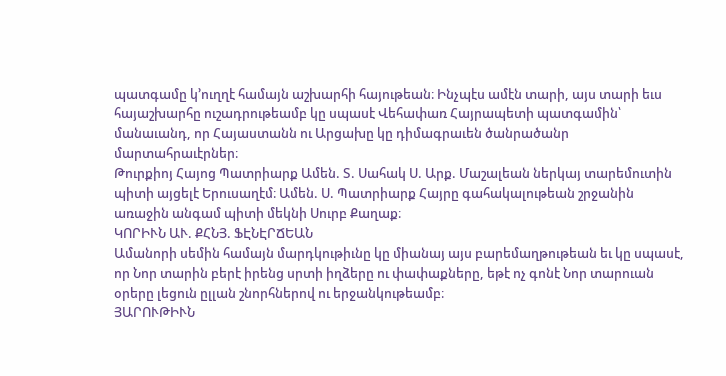պատգամը կ՚ուղղէ համայն աշխարհի հայութեան։ Ինչպէս ամէն տարի, այս տարի եւս հայաշխարհը ուշադրութեամբ կը սպասէ Վեհափառ Հայրապետի պատգամին՝ մանաւանդ, որ Հայաստանն ու Արցախը կը դիմագրաւեն ծանրածանր մարտահրաւէրներ։
Թուրքիոյ Հայոց Պատրիարք Ամեն. Տ. Սահակ Ս. Արք. Մաշալեան ներկայ տարեմուտին պիտի այցելէ Երուսաղէմ։ Ամեն. Ս. Պատրիարք Հայրը գահակալութեան շրջանին առաջին անգամ պիտի մեկնի Սուրբ Քաղաք։
ԿՈՐԻՒՆ ԱՒ. ՔՀՆՅ. ՖԷՆԷՐՃԵԱՆ
Ամանորի սեմին համայն մարդկութիւնը կը միանայ այս բարեմաղթութեան եւ կը սպասէ, որ Նոր տարին բերէ իրենց սրտի իղձերը ու փափաքները, եթէ ոչ գոնէ Նոր տարուան օրերը լեցուն ըլլան շնորհներով ու երջանկութեամբ։
ՅԱՐՈՒԹԻՒՆ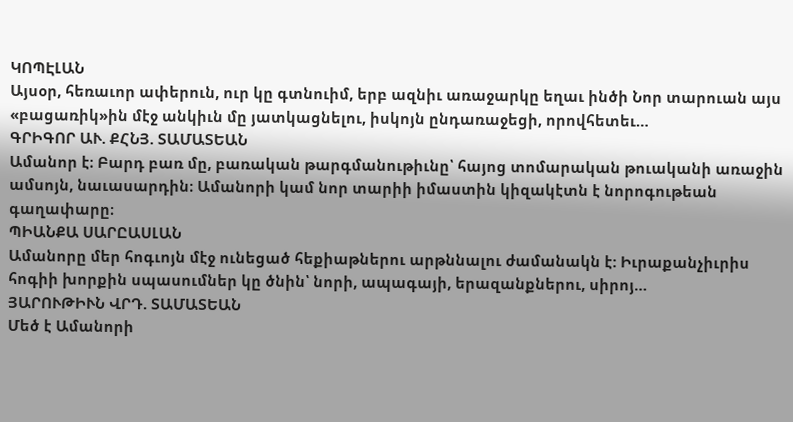ԿՈՊԷԼԱՆ
Այսօր, հեռաւոր ափերուն, ուր կը գտնուիմ, երբ ազնիւ առաջարկը եղաւ ինծի Նոր տարուան այս «բացառիկ»ին մէջ անկիւն մը յատկացնելու, իսկոյն ընդառաջեցի, որովհետեւ…
ԳՐԻԳՈՐ ԱՒ. ՔՀՆՅ. ՏԱՄԱՏԵԱՆ
Ամանոր է։ Բարդ բառ մը, բառական թարգմանութիւնը՝ հայոց տոմարական թուականի առաջին ամսոյն, նաւասարդին։ Ամանորի կամ նոր տարիի իմաստին կիզակէտն է նորոգութեան գաղափարը։
ՊԻԱՆՔԱ ՍԱՐԸԱՍԼԱՆ
Ամանորը մեր հոգւոյն մէջ ունեցած հեքիաթներու արթննալու ժամանակն է: Իւրաքանչիւրիս հոգիի խորքին սպասումներ կը ծնին՝ նորի, ապագայի, երազանքներու, սիրոյ…
ՅԱՐՈՒԹԻՒՆ ՎՐԴ. ՏԱՄԱՏԵԱՆ
Մեծ է Ամանորի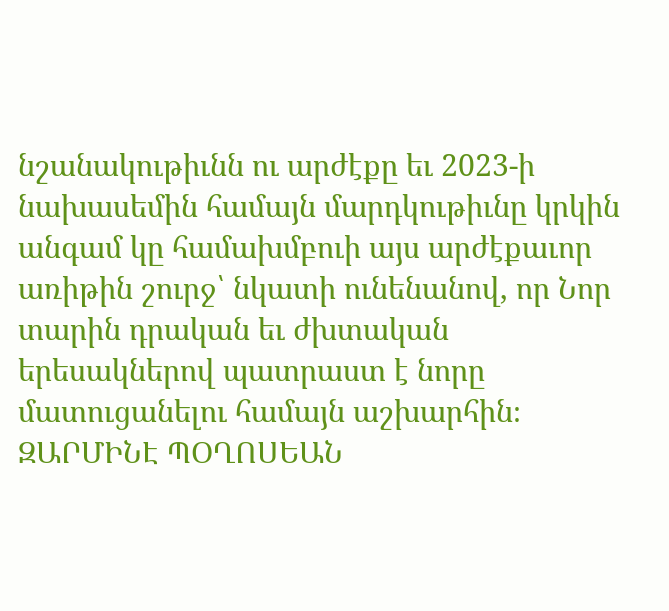նշանակութիւնն ու արժէքը եւ 2023-ի նախասեմին համայն մարդկութիւնը կրկին անգամ կը համախմբուի այս արժէքաւոր առիթին շուրջ՝ նկատի ունենանով, որ Նոր տարին դրական եւ ժխտական երեսակներով պատրաստ է նորը մատուցանելու համայն աշխարհին։
ԶԱՐՄԻՆԷ ՊՕՂՈՍԵԱՆ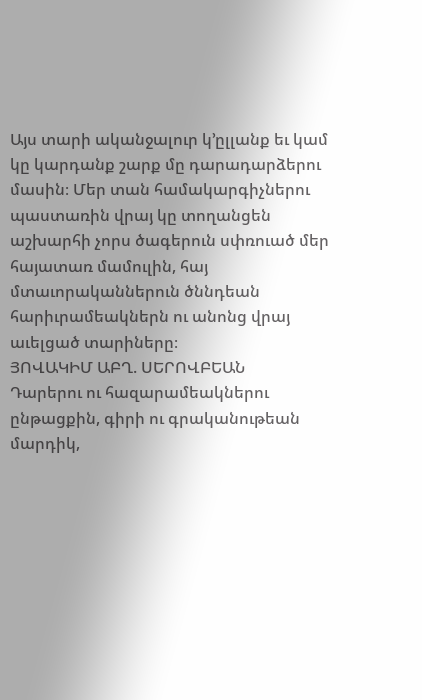Այս տարի ականջալուր կ՚ըլլանք եւ կամ կը կարդանք շարք մը դարադարձերու մասին։ Մեր տան համակարգիչներու պաստառին վրայ կը տողանցեն աշխարհի չորս ծագերուն սփռուած մեր հայատառ մամուլին, հայ մտաւորականներուն ծննդեան հարիւրամեակներն ու անոնց վրայ աւելցած տարիները։
ՅՈՎԱԿԻՄ ԱԲՂ. ՍԵՐՈՎԲԵԱՆ
Դարերու ու հազարամեակներու ընթացքին, գիրի ու գրականութեան մարդիկ,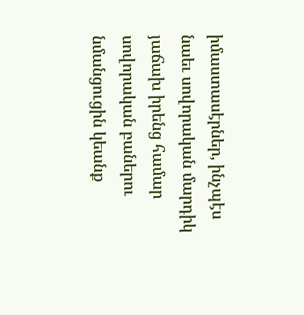իմաստասէրներ, ինչպէս նաեւ սովորական մարդիկ յաճախ իրենց համար սովորական բաներու նմանցուցին կեանք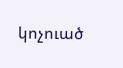կոչուած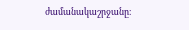ժամանակաշրջանը։